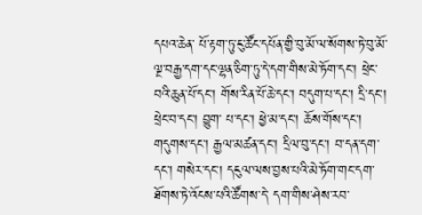དཔའ་ཆེན་ པོ་རྟག་ཏུ་ངུ་ཚོང་དཔོན་གྱི་བུ་མོ་ལ་སོགས་ཏེ་བུ་མོ་ལྔ་བརྒྱ་དག་དང་ལྷན་ཅིག་ཏུ་དེ་དག་གིས་མེ་ཏོག་དང་། ཕྲེང་བའི་ཆུན་པོ་དང་། གོས་རིན་པོ་ཆེ་དང་། བདུག་པ་དང་། དྲི་དང་། ཕྲེང་བ་དང་། བྱུག་ པ་དང་། ཕྱེ་མ་དང་། ཆོས་གོས་དང་། གདུགས་དང་། རྒྱལ་མཚན་དང་། དྲིལ་བུ་དང་། བ་དན་དག་དང་། གསེར་དང་། དངུལ་ལས་བྱས་པའི་མེ་ཏོག་གང་དག་ཐོགས་ཏེ་འོངས་པའི་ཚོགས་དེ་ དག་གིས་ཤེས་རབ་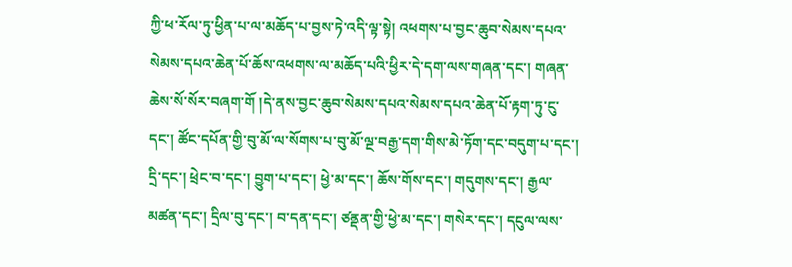ཀྱི་ཕ་རོལ་ཏུ་ཕྱིན་པ་ལ་མཆོད་པ་བྱས་ཏེ་འདི་ལྟ་སྟེ། འཕགས་པ་བྱང་ཆུབ་སེམས་དཔའ་སེམས་དཔའ་ཆེན་པོ་ཆོས་འཕགས་ལ་མཆོད་པའི་ཕྱིར་དེ་དག་ལས་གཞན་དང་། གཞན་ཆེས་སོ་སོར་བཞག་གོ །དེ་ནས་བྱང་ཆུབ་སེམས་དཔའ་སེམས་དཔའ་ཆེན་པོ་རྟག་ཏུ་ངུ་དང་། ཚོང་དཔོན་གྱི་བུ་མོ་ལ་སོགས་པ་བུ་མོ་ལྔ་བརྒྱ་དག་གིས་མེ་ཏོག་དང་བདུག་པ་དང་། དྲི་དང་། ཕྲེང་བ་དང་། བྱུག་པ་དང་། ཕྱེ་མ་དང་། ཆོས་གོས་དང་། གདུགས་དང་། རྒྱལ་མཚན་དང་། དྲིལ་བུ་དང་། བ་དན་དང་། ཙནྡན་གྱི་ཕྱེ་མ་དང་། གསེར་དང་། དངུལ་ལས་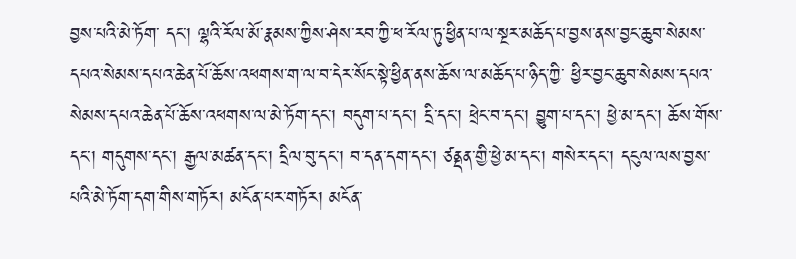བྱས་པའི་མེ་ཏོག་ དང་། ལྷའི་རོལ་མོ་རྣམས་ཀྱིས་ཤེས་རབ་ཀྱི་ཕ་རོལ་ཏུ་ཕྱིན་པ་ལ་སྔར་མཆོད་པ་བྱས་ནས་བྱང་ཆུབ་སེམས་དཔའ་སེམས་དཔའ་ཆེན་པོ་ཆོས་འཕགས་ག་ལ་བ་དེར་སོང་སྟེ་ཕྱིན་ནས་ཆོས་ལ་མཆོད་པ་ཉིད་ཀྱི་ ཕྱིར་བྱང་ཆུབ་སེམས་དཔའ་སེམས་དཔའ་ཆེན་པོ་ཆོས་འཕགས་ལ་མེ་ཏོག་དང་། བདུག་པ་དང་། དྲི་དང་། ཕྲེང་བ་དང་། བྱུག་པ་དང་། ཕྱེ་མ་དང་། ཆོས་གོས་དང་། གདུགས་དང་། རྒྱལ་མཚན་དང་། དྲིལ་བུ་དང་། བ་དན་དག་དང་། ཙནྡན་གྱི་ཕྱེ་མ་དང་། གསེར་དང་། དངུལ་ལས་བྱས་པའི་མེ་ཏོག་དག་གིས་གཏོར། མངོན་པར་གཏོར། མངོན་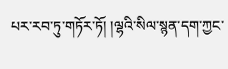པར་རབ་ཏུ་གཏོར་ཏོ། །ལྷའི་སིལ་སྙན་དག་ཀྱང་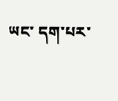ཡང་ དག་པར་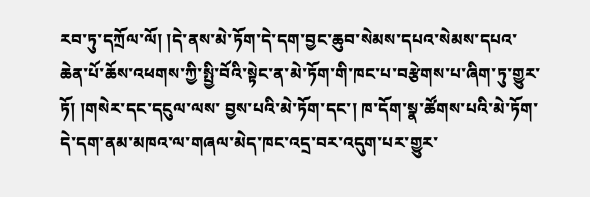རབ་ཏུ་དཀྲོལ་ལོ། །དེ་ནས་མེ་ཏོག་དེ་དག་བྱང་ཆུབ་སེམས་དཔའ་སེམས་དཔའ་ཆེན་པོ་ཆོས་འཕགས་ཀྱི་སྤྱི་བོའི་སྟེང་ན་མེ་ཏོག་གི་ཁང་པ་བརྩེགས་པ་ཞིག་ཏུ་གྱུར་ཏོ། །གསེར་དང་དངུལ་ལས་ བྱས་པའི་མེ་ཏོག་དང་། ཁ་དོག་སྣ་ཚོགས་པའི་མེ་ཏོག་དེ་དག་ནམ་མཁའ་ལ་གཞལ་མེད་ཁང་འདྲ་བར་འདུག་པར་གྱུར་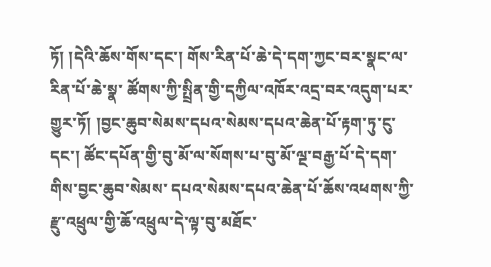ཏོ། །དེའི་ཆོས་གོས་དང་། གོས་རིན་པོ་ཆེ་དེ་དག་ཀྱང་བར་སྣང་ལ་རིན་པོ་ཆེ་སྣ་ ཚོགས་ཀྱི་སྤྲིན་གྱི་དཀྱིལ་འཁོར་འདྲ་བར་འདུག་པར་གྱུར་ཏོ། །བྱང་ཆུབ་སེམས་དཔའ་སེམས་དཔའ་ཆེན་པོ་རྟག་ཏུ་ངུ་དང་། ཚོང་དཔོན་གྱི་བུ་མོ་ལ་སོགས་པ་བུ་མོ་ལྔ་བརྒྱ་པོ་དེ་དག་གིས་བྱང་ཆུབ་སེམས་ དཔའ་སེམས་དཔའ་ཆེན་པོ་ཆོས་འཕགས་ཀྱི་རྫུ་འཕྲུལ་གྱི་ཆོ་འཕྲུལ་དེ་ལྟ་བུ་མཐོང་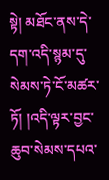སྟེ། མཐོང་ནས་དེ་དག་འདི་སྙམ་དུ་སེམས་ཏེ་ངོ་མཚར་ཏོ། །འདི་ལྟར་བྱང་ཆུབ་སེམས་དཔའ་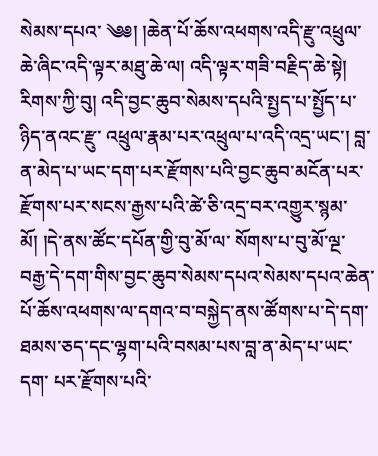སེམས་དཔའ་ ༄༅། །ཆེན་པོ་ཆོས་འཕགས་འདི་རྫུ་འཕྲུལ་ཆེ་ཞིང་འདི་ལྟར་མཐུ་ཆེ་ལ། འདི་ལྟར་གཟི་བརྗིད་ཆེ་སྟེ། རིགས་ཀྱི་བུ། འདི་བྱང་ཆུབ་སེམས་དཔའི་སྤྱད་པ་སྤྱོད་པ་ཉིད་ནའང་རྫུ་ འཕྲུལ་རྣམ་པར་འཕྲུལ་པ་འདི་འདྲ་ཡང་། བླ་ན་མེད་པ་ཡང་དག་པར་རྫོགས་པའི་བྱང་ཆུབ་མངོན་པར་རྫོགས་པར་སངས་རྒྱས་པའི་ཚེ་ཅི་འདྲ་བར་འགྱུར་སྙམ་མོ། །དེ་ནས་ཚོང་དཔོན་གྱི་བུ་མོ་ལ་ སོགས་པ་བུ་མོ་ལྔ་བརྒྱ་དེ་དག་གིས་བྱང་ཆུབ་སེམས་དཔའ་སེམས་དཔའ་ཆེན་པོ་ཆོས་འཕགས་ལ་དགའ་བ་བསྐྱེད་ནས་ཚོགས་པ་དེ་དག་ཐམས་ཅད་དང་ལྷག་པའི་བསམ་པས་བླ་ན་མེད་པ་ཡང་དག་ པར་རྫོགས་པའི་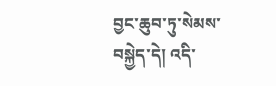བྱང་ཆུབ་ཏུ་སེམས་བསྐྱེད་དེ། འདི་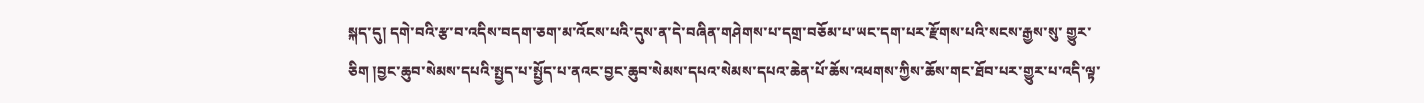སྐད་དུ། དགེ་བའི་རྩ་བ་འདིས་བདག་ཅག་མ་འོངས་པའི་དུས་ན་དེ་བཞིན་གཤེགས་པ་དགྲ་བཅོམ་པ་ཡང་དག་པར་རྫོགས་པའི་སངས་རྒྱས་སུ་ གྱུར་ཅིག །བྱང་ཆུབ་སེམས་དཔའི་སྤྱད་པ་སྤྱོད་པ་ནའང་བྱང་ཆུབ་སེམས་དཔའ་སེམས་དཔའ་ཆེན་པོ་ཆོས་འཕགས་ཀྱིས་ཆོས་གང་ཐོབ་པར་གྱུར་པ་འདི་ལྟ་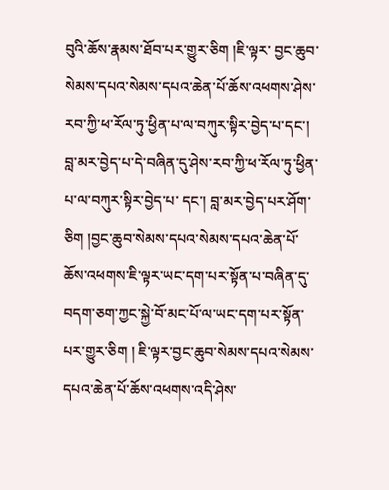བུའི་ཆོས་རྣམས་ཐོབ་པར་གྱུར་ཅིག །ཇི་ལྟར་ བྱང་ཆུབ་སེམས་དཔའ་སེམས་དཔའ་ཆེན་པོ་ཆོས་འཕགས་ཤེས་རབ་ཀྱི་ཕ་རོལ་ཏུ་ཕྱིན་པ་ལ་བཀུར་སྟིར་བྱེད་པ་དང་། བླ་མར་བྱེད་པ་དེ་བཞིན་དུ་ཤེས་རབ་ཀྱི་ཕ་རོལ་ཏུ་ཕྱིན་པ་ལ་བཀུར་སྟིར་བྱེད་པ་ དང་། བླ་མར་བྱེད་པར་ཤོག་ཅིག །བྱང་ཆུབ་སེམས་དཔའ་སེམས་དཔའ་ཆེན་པོ་ཆོས་འཕགས་ཇི་ལྟར་ཡང་དག་པར་སྟོན་པ་བཞིན་དུ་བདག་ཅག་ཀྱང་སྐྱེ་བོ་མང་པོ་ལ་ཡང་དག་པར་སྟོན་པར་གྱུར་ཅིག ། ཇི་ལྟར་བྱང་ཆུབ་སེམས་དཔའ་སེམས་དཔའ་ཆེན་པོ་ཆོས་འཕགས་འདི་ཤེས་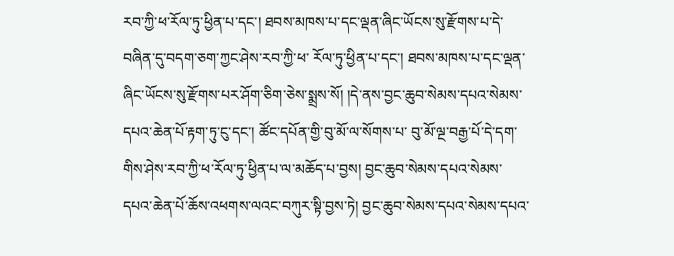རབ་ཀྱི་ཕ་རོལ་ཏུ་ཕྱིན་པ་དང་། ཐབས་མཁས་པ་དང་ལྡན་ཞིང་ཡོངས་སུ་རྫོགས་པ་དེ་བཞིན་དུ་བདག་ཅག་ཀྱང་ཤེས་རབ་ཀྱི་ཕ་ རོལ་ཏུ་ཕྱིན་པ་དང་། ཐབས་མཁས་པ་དང་ལྡན་ཞིང་ཡོངས་སུ་རྫོགས་པར་ཤོག་ཅིག་ཅེས་སྨྲས་སོ། །དེ་ནས་བྱང་ཆུབ་སེམས་དཔའ་སེམས་དཔའ་ཆེན་པོ་རྟག་ཏུ་ངུ་དང་། ཚོང་དཔོན་གྱི་བུ་མོ་ལ་སོགས་པ་ བུ་མོ་ལྔ་བརྒྱ་པོ་དེ་དག་གིས་ཤེས་རབ་ཀྱི་ཕ་རོལ་ཏུ་ཕྱིན་པ་ལ་མཆོད་པ་བྱས། བྱང་ཆུབ་སེམས་དཔའ་སེམས་དཔའ་ཆེན་པོ་ཆོས་འཕགས་ལའང་བཀུར་སྟི་བྱས་ཏེ། བྱང་ཆུབ་སེམས་དཔའ་སེམས་དཔའ་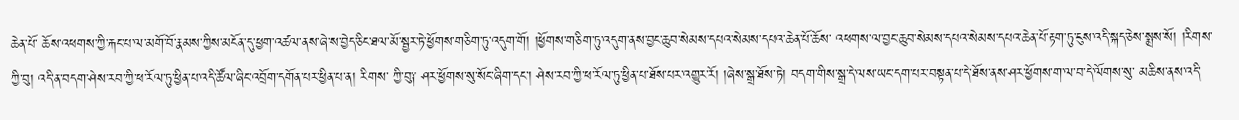ཆེན་པོ་ ཆོས་འཕགས་ཀྱི་རྐང་པ་ལ་མགོ་བོ་རྣམས་ཀྱིས་མངོན་དུ་ཕྱག་འཚལ་ནས་ཞེ་ས་བྱེད་ཅིང་ཐལ་མོ་སྦྱར་ཏེ་ཕྱོགས་གཅིག་ཏུ་འདུག་གོ། །ཕྱོགས་གཅིག་ཏུ་འདུག་ནས་བྱང་ཆུབ་སེམས་དཔའ་སེམས་དཔའ་ཆེན་པོ་ཆོས་ འཕགས་ལ་བྱང་ཆུབ་སེམས་དཔའ་སེམས་དཔའ་ཆེན་པོ་རྟག་ཏུ་ངུས་འདི་སྐད་ཅེས་སྨྲས་སོ། །རིགས་ཀྱི་བུ། འདི་ན་བདག་ཤེས་རབ་ཀྱི་ཕ་རོལ་ཏུ་ཕྱིན་པ་འདི་ཚོལ་ཞིང་འབྲོག་དགོན་པར་ཕྱིན་པ་ན། རིགས་ ཀྱི་བུ༑ ཤར་ཕྱོགས་སུ་སོང་ཞིག་དང་། ཤེས་རབ་ཀྱི་ཕ་རོལ་ཏུ་ཕྱིན་པ་ཐོས་པར་འགྱུར་རོ། །ཞེས་སྒྲ་ཐོས་ཏེ། བདག་གིས་སྒྲ་དེ་ལས་ཡང་དག་པར་བསྟན་པ་དེ་ཐོས་ནས་ཤར་ཕྱོགས་ག་ལ་བ་དེ་ལོགས་སུ་ མཆིས་ནས་འདི་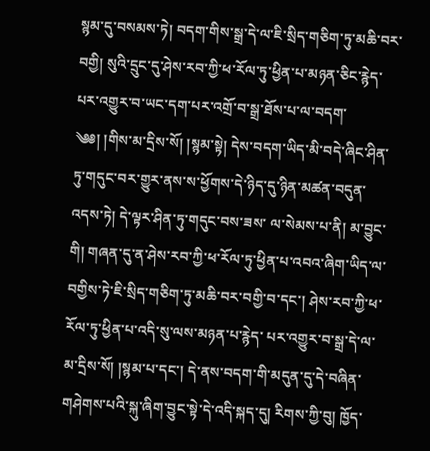སྙམ་དུ་བསམས་ཏེ། བདག་གིས་སྒྲ་དེ་ལ་ཇི་སྲིད་གཅིག་ཏུ་མཆི་བར་བགྱི། སུའི་དྲུང་དུ་ཤེས་རབ་ཀྱི་ཕ་རོལ་ཏུ་ཕྱིན་པ་མཉན་ཅིང་རྙེད་པར་འགྱུར་བ་ཡང་དག་པར་འགྲོ་བ་སྒྲ་ཐོས་པ་ལ་བདག་ ༄༅། །གིས་མ་དྲིས་སོ། །སྙམ་སྟེ། དེས་བདག་ཡིད་མི་བདེ་ཞིང་ཤིན་ཏུ་གདུང་བར་གྱུར་ནས་ས་ཕྱོགས་དེ་ཉིད་དུ་ཉིན་མཚན་བདུན་འདས་ཏེ། དེ་ལྟར་ཤིན་ཏུ་གདུང་བས་ཟས་ ལ་སེམས་པ་ནི། མ་བྱུང་གི། གཞན་དུ་ན་ཤེས་རབ་ཀྱི་ཕ་རོལ་ཏུ་ཕྱིན་པ་འབའ་ཞིག་ཡིད་ལ་བགྱིས་ཏེ་ཇི་སྲིད་གཅིག་ཏུ་མཆི་བར་བགྱི་བ་དང་། ཤེས་རབ་ཀྱི་ཕ་རོལ་ཏུ་ཕྱིན་པ་འདི་སུ་ལས་མཉན་པ་རྙེད་ པར་འགྱུར་བ་སྒྲ་དེ་ལ་མ་དྲིས་སོ། །སྙམ་པ་དང་། དེ་ནས་བདག་གི་མདུན་དུ་དེ་བཞིན་གཤེགས་པའི་སྐུ་ཞིག་བྱུང་སྟེ་དེ་འདི་སྐད་དུ། རིགས་ཀྱི་བུ། ཁྱོད་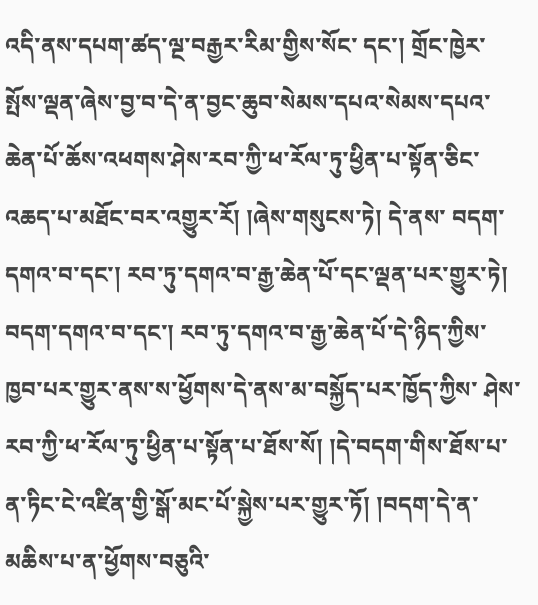འདི་ནས་དཔག་ཚད་ལྔ་བརྒྱར་རིམ་གྱིས་སོང་ དང་། གྲོང་ཁྱེར་སྤོས་ལྡན་ཞེས་བྱ་བ་དེ་ན་བྱང་ཆུབ་སེམས་དཔའ་སེམས་དཔའ་ཆེན་པོ་ཆོས་འཕགས་ཤེས་རབ་ཀྱི་ཕ་རོལ་ཏུ་ཕྱིན་པ་སྟོན་ཅིང་འཆད་པ་མཐོང་བར་འགྱུར་རོ། །ཞེས་གསུངས་ཏེ། དེ་ནས་ བདག་དགའ་བ་དང་། རབ་ཏུ་དགའ་བ་རྒྱ་ཆེན་པོ་དང་ལྡན་པར་གྱུར་ཏེ། བདག་དགའ་བ་དང་། རབ་ཏུ་དགའ་བ་རྒྱ་ཆེན་པོ་དེ་ཉིད་ཀྱིས་ཁྱབ་པར་གྱུར་ནས་ས་ཕྱོགས་དེ་ནས་མ་བསྐྱོད་པར་ཁྱོད་ཀྱིས་ ཤེས་རབ་ཀྱི་ཕ་རོལ་ཏུ་ཕྱིན་པ་སྟོན་པ་ཐོས་སོ། །དེ་བདག་གིས་ཐོས་པ་ན་ཏིང་ངེ་འཛིན་གྱི་སྒོ་མང་པོ་སྐྱེས་པར་གྱུར་ཏོ། །བདག་དེ་ན་མཆིས་པ་ན་ཕྱོགས་བཅུའི་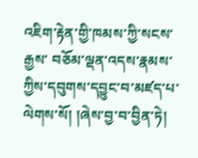འཇིག་རྟེན་གྱི་ཁམས་ཀྱི་སངས་རྒྱས་ བཅོམ་ལྡན་འདས་རྣམས་ཀྱིས་དབུགས་དབྱུང་བ་མཛད་པ་ལེགས་སོ། །ཞེས་བྱ་བ་བྱིན་ཏེ།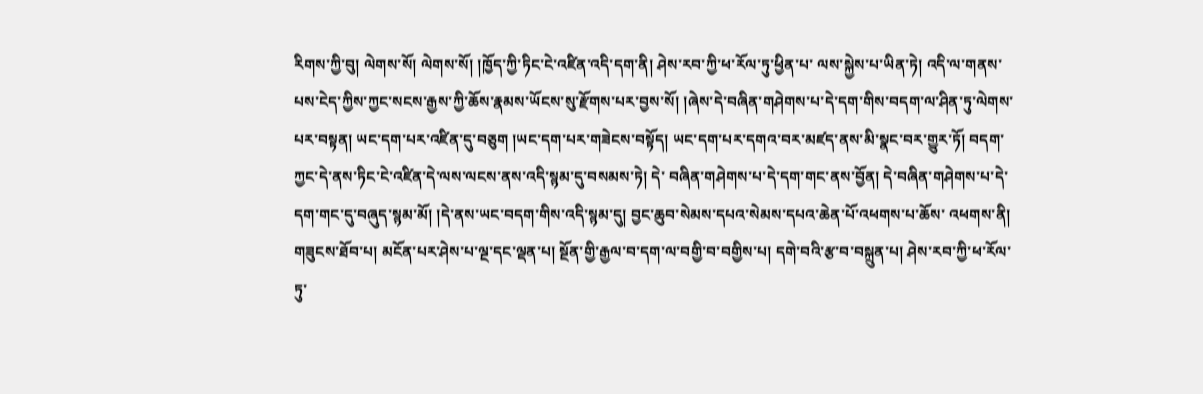རིགས་ཀྱི་བུ། ལེགས་སོ། ལེགས་སོ། །ཁྱོད་ཀྱི་ཏིང་ངེ་འཛིན་འདི་དག་ནི། ཤེས་རབ་ཀྱི་ཕ་རོལ་ཏུ་ཕྱིན་པ་ ལས་སྐྱེས་པ་ཡིན་ཏེ། འདི་ལ་གནས་པས་ངེད་ཀྱིས་ཀྱང་སངས་རྒྱས་ཀྱི་ཆོས་རྣམས་ཡོངས་སུ་རྫོགས་པར་བྱས་སོ། །ཞེས་དེ་བཞིན་གཤེགས་པ་དེ་དག་གིས་བདག་ལ་ཤིན་ཏུ་ལེགས་པར་བསྟན། ཡང་དག་པར་འཛིན་དུ་བཅུག །ཡང་དག་པར་གཟེངས་བསྟོད། ཡང་དག་པར་དགའ་བར་མཛད་ནས་མི་སྣང་བར་གྱུར་ཏོ། བདག་ཀྱང་དེ་ནས་ཏིང་ངེ་འཛིན་དེ་ལས་ལངས་ནས་འདི་སྙམ་དུ་བསམས་ཏེ། དེ་ བཞིན་གཤེགས་པ་དེ་དག་གང་ནས་བྱོན། དེ་བཞིན་གཤེགས་པ་དེ་དག་གང་དུ་བཞུད་སྙམ་མོ། །དེ་ནས་ཡང་བདག་གིས་འདི་སྙམ་དུ། བྱང་ཆུབ་སེམས་དཔའ་སེམས་དཔའ་ཆེན་པོ་འཕགས་པ་ཆོས་ འཕགས་ནི། གཟུངས་ཐོབ་པ། མངོན་པར་ཤེས་པ་ལྔ་དང་ལྡན་པ། སྔོན་གྱི་རྒྱལ་བ་དག་ལ་བགྱི་བ་བགྱིས་པ། དགེ་བའི་རྩ་བ་བསྐྲུན་པ། ཤེས་རབ་ཀྱི་ཕ་རོལ་ཏུ་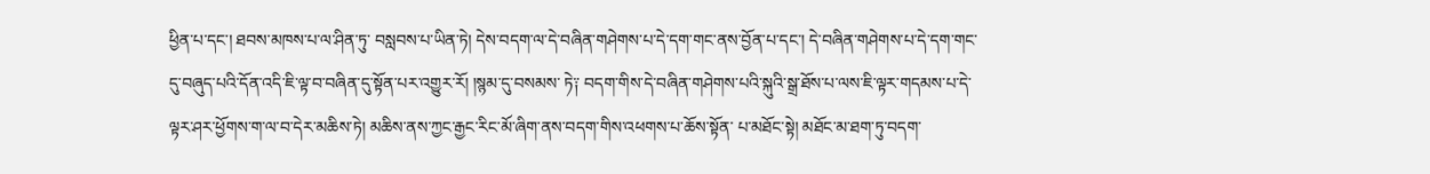ཕྱིན་པ་དང་། ཐབས་མཁས་པ་ལ་ཤིན་ཏུ་ བསླབས་པ་ཡིན་ཏེ། དེས་བདག་ལ་དེ་བཞིན་གཤེགས་པ་དེ་དག་གང་ནས་བྱོན་པ་དང་། དེ་བཞིན་གཤེགས་པ་དེ་དག་གང་དུ་བཞུད་པའི་དོན་འདི་ཇི་ལྟ་བ་བཞིན་དུ་སྟོན་པར་འགྱུར་རོ། །སྙམ་དུ་བསམས་ ཏེ༑ བདག་གིས་དེ་བཞིན་གཤེགས་པའི་སྐུའི་སྒྲ་ཐོས་པ་ལས་ཇི་ལྟར་གདམས་པ་དེ་ལྟར་ཤར་ཕྱོགས་ག་ལ་བ་དེར་མཆིས་ཏེ། མཆིས་ནས་ཀྱང་རྒྱང་རིང་མོ་ཞིག་ནས་བདག་གིས་འཕགས་པ་ཆོས་སྟོན་ པ་མཐོང་སྟེ། མཐོང་མ་ཐག་ཏུ་བདག་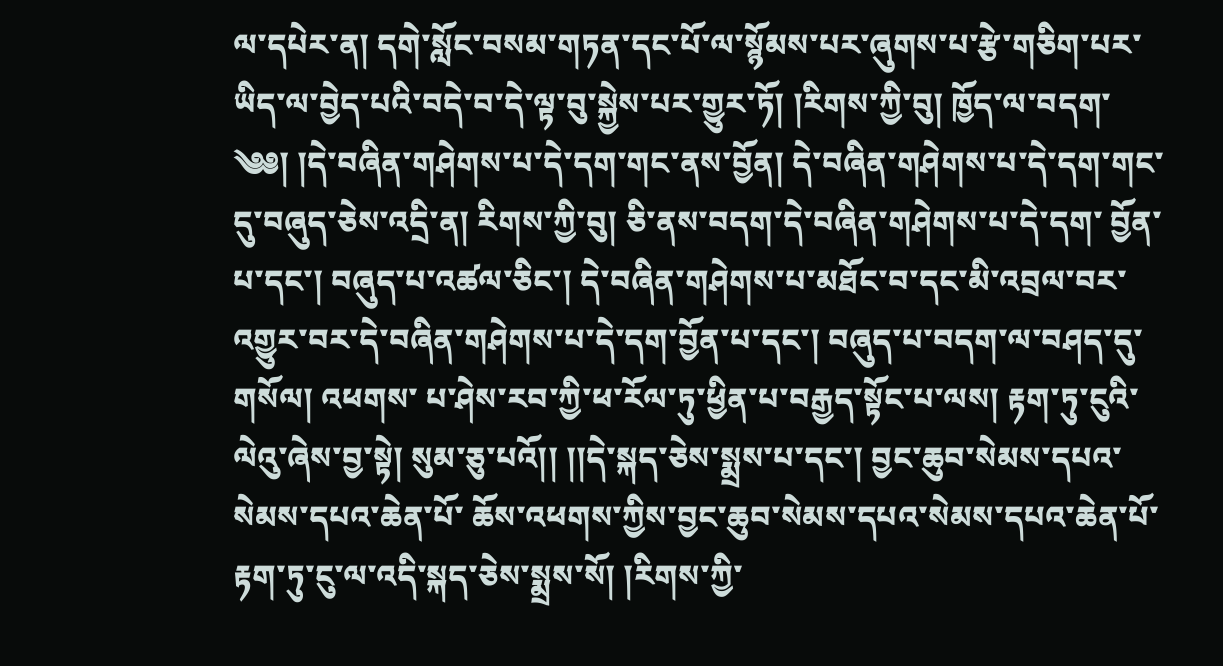ལ་དཔེར་ན། དགེ་སློང་བསམ་གཏན་དང་པོ་ལ་སྙོམས་པར་ཞུགས་པ་རྩེ་གཅིག་པར་ཡིད་ལ་བྱེད་པའི་བདེ་བ་དེ་ལྟ་བུ་སྐྱེས་པར་གྱུར་ཏོ། །རིགས་ཀྱི་བུ། ཁྱོད་ལ་བདག་ ༄༅། །དེ་བཞིན་གཤེགས་པ་དེ་དག་གང་ནས་བྱོན། དེ་བཞིན་གཤེགས་པ་དེ་དག་གང་དུ་བཞུད་ཅེས་འདྲི་ན། རིགས་ཀྱི་བུ། ཅི་ནས་བདག་དེ་བཞིན་གཤེགས་པ་དེ་དག་ བྱོན་པ་དང་། བཞུད་པ་འཚལ་ཅིང་། དེ་བཞིན་གཤེགས་པ་མཐོང་བ་དང་མི་འབྲལ་བར་འགྱུར་བར་དེ་བཞིན་གཤེགས་པ་དེ་དག་བྱོན་པ་དང་། བཞུད་པ་བདག་ལ་བཤད་དུ་གསོལ། འཕགས་ པ་ཤེས་རབ་ཀྱི་ཕ་རོལ་ཏུ་ཕྱིན་པ་བརྒྱད་སྟོང་པ་ལས། རྟག་ཏུ་ངུའི་ལེའུ་ཞེས་བྱ་སྟེ། སུམ་ཅུ་པའོ།། །།དེ་སྐད་ཅེས་སྨྲས་པ་དང་། བྱང་ཆུབ་སེམས་དཔའ་སེམས་དཔའ་ཆེན་པོ་ ཆོས་འཕགས་ཀྱིས་བྱང་ཆུབ་སེམས་དཔའ་སེམས་དཔའ་ཆེན་པོ་རྟག་ཏུ་ངུ་ལ་འདི་སྐད་ཅེས་སྨྲས་སོ། །རིགས་ཀྱི་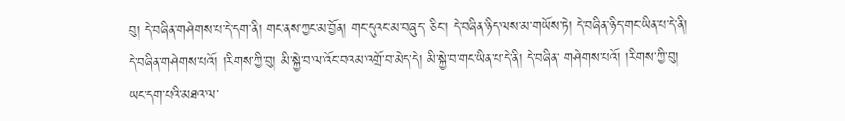བུ། དེ་བཞིན་གཤེགས་པ་དེ་དག་ནི། གང་ནས་ཀྱང་མ་བྱོན། གང་དུའང་མ་བཞུད་ ཅིང་། དེ་བཞིན་ཉིད་ལས་མ་གཡོས་ཏེ། དེ་བཞིན་ཉིད་གང་ཡིན་པ་དེ་ནི། དེ་བཞིན་གཤེགས་པའོ། །རིགས་ཀྱི་བུ། མི་སྐྱེ་བ་ལ་འོང་བའམ་འགྲོ་བ་མེད་དེ། མི་སྐྱེ་བ་གང་ཡིན་པ་དེ་ནི། དེ་བཞིན་ གཤེགས་པའོ། །རིགས་ཀྱི་བུ། ཡང་དག་པའི་མཐའ་ལ་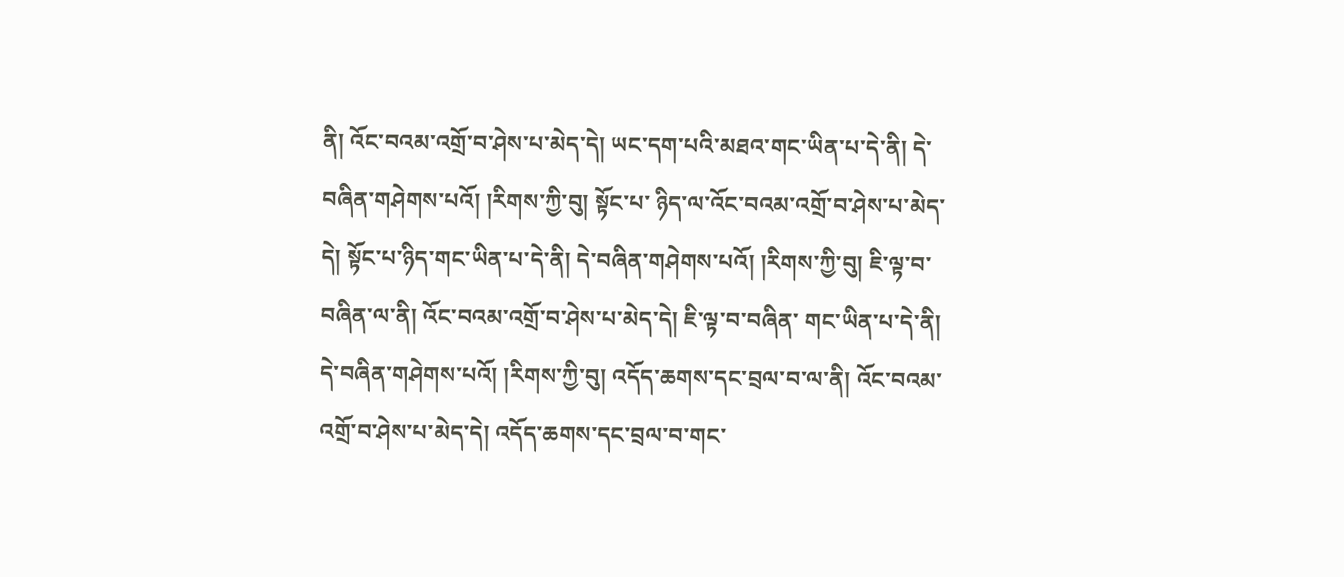ནི། འོང་བའམ་འགྲོ་བ་ཤེས་པ་མེད་དེ། ཡང་དག་པའི་མཐའ་གང་ཡིན་པ་དེ་ནི། དེ་བཞིན་གཤེགས་པའོ། །རིགས་ཀྱི་བུ། སྟོང་པ་ ཉིད་ལ་འོང་བའམ་འགྲོ་བ་ཤེས་པ་མེད་དེ། སྟོང་པ་ཉིད་གང་ཡིན་པ་དེ་ནི། དེ་བཞིན་གཤེགས་པའོ། །རིགས་ཀྱི་བུ། ཇི་ལྟ་བ་བཞིན་ལ་ནི། འོང་བའམ་འགྲོ་བ་ཤེས་པ་མེད་དེ། ཇི་ལྟ་བ་བཞིན་ གང་ཡིན་པ་དེ་ནི། དེ་བཞིན་གཤེགས་པའོ། །རིགས་ཀྱི་བུ། འདོད་ཆགས་དང་བྲལ་བ་ལ་ནི། འོང་བའམ་འགྲོ་བ་ཤེས་པ་མེད་དེ། འདོད་ཆགས་དང་བྲལ་བ་གང་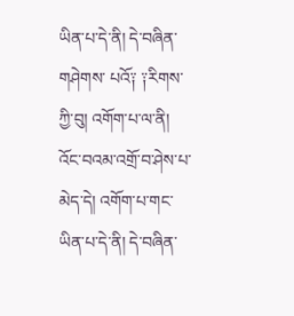ཡིན་པ་དེ་ནི། དེ་བཞིན་གཤེགས་ པའོ༑ ༑རིགས་ཀྱི་བུ། འགོག་པ་ལ་ནི། འོང་བའམ་འགྲོ་བ་ཤེས་པ་མེད་དེ། འགོག་པ་གང་ཡིན་པ་དེ་ནི། དེ་བཞིན་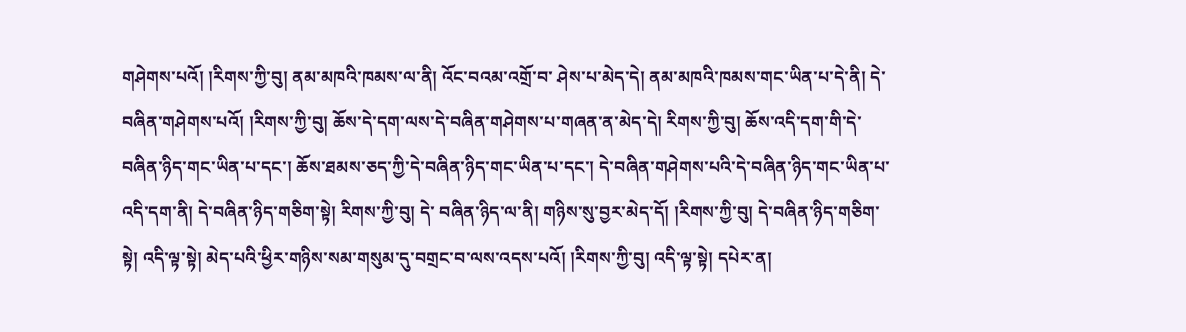གཤེགས་པའོ། །རིགས་ཀྱི་བུ། ནམ་མཁའི་ཁམས་ལ་ནི། འོང་བའམ་འགྲོ་བ་ ཤེས་པ་མེད་དེ། ནམ་མཁའི་ཁམས་གང་ཡིན་པ་དེ་ནི། དེ་བཞིན་གཤེགས་པའོ། །རིགས་ཀྱི་བུ། ཆོས་དེ་དག་ལས་དེ་བཞིན་གཤེགས་པ་གཞན་ན་མེད་དེ། རིགས་ཀྱི་བུ། ཆོས་འདི་དག་གི་དེ་ བཞིན་ཉིད་གང་ཡིན་པ་དང་། ཆོས་ཐམས་ཅད་ཀྱི་དེ་བཞིན་ཉིད་གང་ཡིན་པ་དང་། དེ་བཞིན་གཤེགས་པའི་དེ་བཞིན་ཉིད་གང་ཡིན་པ་འདི་དག་ནི། དེ་བཞིན་ཉིད་གཅིག་སྟེ། རིགས་ཀྱི་བུ། དེ་ བཞིན་ཉིད་ལ་ནི། གཉིས་སུ་བྱར་མེད་དོ། །རིགས་ཀྱི་བུ། དེ་བཞིན་ཉིད་གཅིག་སྟེ། འདི་ལྟ་སྟེ། མེད་པའི་ཕྱིར་གཉིས་སམ་གསུམ་དུ་བགྲང་བ་ལས་འདས་པའོ། །རིགས་ཀྱི་བུ། འདི་ལྟ་སྟེ། དཔེར་ན།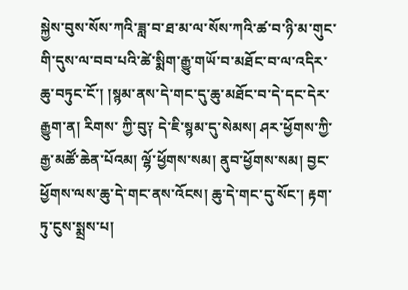སྐྱེས་བུས་སོས་ཀའི་ཟླ་བ་ཐ་མ་ལ་སོས་ཀའི་ཚ་བ་ཉི་མ་གུང་གི་དུས་ལ་བབ་པའི་ཚེ་སྨིག་རྒྱུ་གཡོ་བ་མཐོང་བ་ལ་འདིར་ཆུ་བཏུང་ངོ་། །སྙམ་ནས་དེ་གང་དུ་ཆུ་མཐོང་བ་དེ་དང་དེར་རྒྱུག་ན། རིགས་ ཀྱི་བུ༑ དེ་ཇི་སྙམ་དུ་སེམས། ཤར་ཕྱོགས་ཀྱི་རྒྱ་མཚོ་ཆེན་པོའམ། ལྷོ་ཕྱོགས་སམ། ནུབ་ཕྱོགས་སམ། བྱང་ཕྱོགས་ལས་ཆུ་དེ་གང་ནས་འོངས། ཆུ་དེ་གང་དུ་སོང་། རྟག་ཏུ་ངུས་སྨྲས་པ།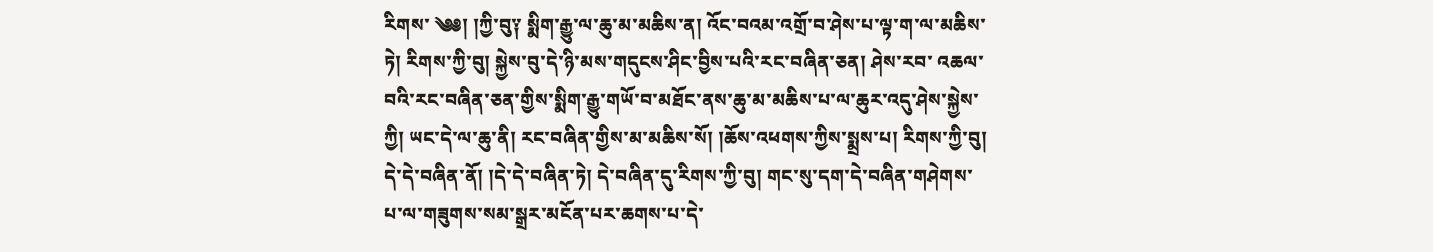རིགས་ ༄༅། །ཀྱི་བུ༑ སྨིག་རྒྱུ་ལ་ཆུ་མ་མཆིས་ན། འོང་བའམ་འགྲོ་བ་ཤེས་པ་ལྟ་ག་ལ་མཆིས་ཏེ། རིགས་ཀྱི་བུ། སྐྱེས་བུ་དེ་ཉི་མས་གདུངས་ཤིང་བྱིས་པའི་རང་བཞིན་ཅན། ཤེས་རབ་ འཆལ་བའི་རང་བཞིན་ཅན་གྱིས་སྨིག་རྒྱུ་གཡོ་བ་མཐོང་ནས་ཆུ་མ་མཆིས་པ་ལ་ཆུར་འདུ་ཤེས་སྐྱེས་ཀྱི། ཡང་དེ་ལ་ཆུ་ནི། རང་བཞིན་གྱིས་མ་མཆིས་སོ། །ཆོས་འཕགས་ཀྱིས་སྨྲས་པ། རིགས་ཀྱི་བུ། དེ་དེ་བཞིན་ནོ། །དེ་དེ་བཞིན་ཏེ། དེ་བཞིན་དུ་རིགས་ཀྱི་བུ། གང་སུ་དག་དེ་བཞིན་གཤེགས་པ་ལ་གཟུགས་སམ་སྒྲར་མངོན་པར་ཆགས་པ་དེ་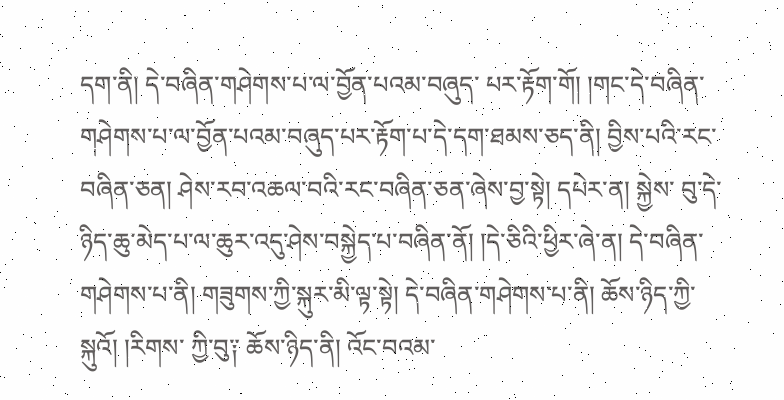དག་ནི། དེ་བཞིན་གཤེགས་པ་ལ་བྱོན་པའམ་བཞུད་ པར་རྟོག་གོ། །གང་དེ་བཞིན་གཤེགས་པ་ལ་བྱོན་པའམ་བཞུད་པར་རྟོག་པ་དེ་དག་ཐམས་ཅད་ནི། བྱིས་པའི་རང་བཞིན་ཅན། ཤེས་རབ་འཆལ་བའི་རང་བཞིན་ཅན་ཞེས་བྱ་སྟེ། དཔེར་ན། སྐྱེས་ བུ་དེ་ཉིད་ཆུ་མེད་པ་ལ་ཆུར་འདུ་ཤེས་བསྐྱེད་པ་བཞིན་ནོ། །དེ་ཅིའི་ཕྱིར་ཞེ་ན། དེ་བཞིན་གཤེགས་པ་ནི། གཟུགས་ཀྱི་སྐུར་མི་ལྟ་སྟེ། དེ་བཞིན་གཤེགས་པ་ནི། ཆོས་ཉིད་ཀྱི་སྐུའོ། །རིགས་ ཀྱི་བུ༑ ཆོས་ཉིད་ནི། འོང་བའམ་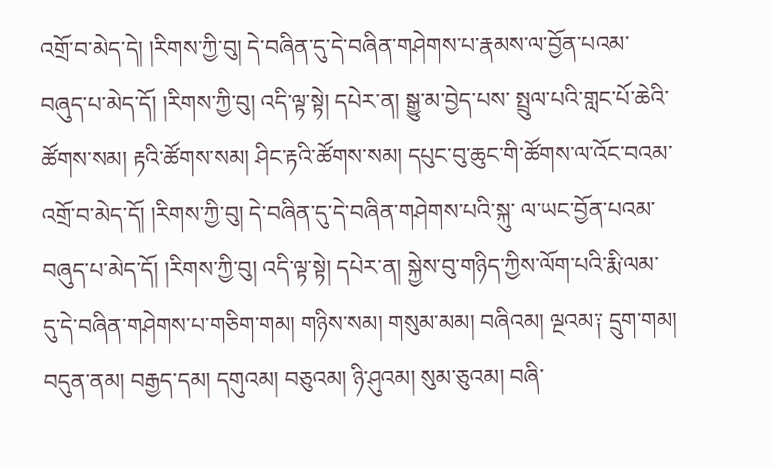འགྲོ་བ་མེད་དེ། །རིགས་ཀྱི་བུ། དེ་བཞིན་དུ་དེ་བཞིན་གཤེགས་པ་རྣམས་ལ་བྱོན་པའམ་བཞུད་པ་མེད་དོ། །རིགས་ཀྱི་བུ། འདི་ལྟ་སྟེ། དཔེར་ན། སྒྱུ་མ་བྱེད་པས་ སྤྲུལ་པའི་གླང་པོ་ཆེའི་ཚོགས་སམ། རྟའི་ཚོགས་སམ། ཤིང་རྟའི་ཚོགས་སམ། དཔུང་བུ་ཆུང་གི་ཚོགས་ལ་འོང་བའམ་འགྲོ་བ་མེད་དོ། །རིགས་ཀྱི་བུ། དེ་བཞིན་དུ་དེ་བཞིན་གཤེགས་པའི་སྐུ་ ལ་ཡང་བྱོན་པའམ་བཞུད་པ་མེད་དོ། །རིགས་ཀྱི་བུ། འདི་ལྟ་སྟེ། དཔེར་ན། སྐྱེས་བུ་གཉིད་ཀྱིས་ལོག་པའི་རྨི་ལམ་དུ་དེ་བཞིན་གཤེགས་པ་གཅིག་གམ། གཉིས་སམ། གསུམ་མམ། བཞིའམ། ལྔའམ༑ དྲུག་གམ། བདུན་ནམ། བརྒྱད་དམ། དགུའམ། བཅུའམ། ཉི་ཤུའམ། སུམ་ཅུའམ། བཞི་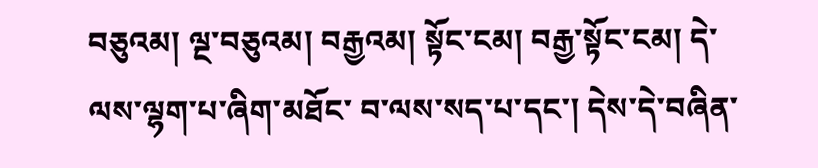བཅུའམ། ལྔ་བཅུའམ། བརྒྱའམ། སྟོང་ངམ། བརྒྱ་སྟོང་ངམ། དེ་ལས་ལྷག་པ་ཞིག་མཐོང་ བ་ལས་སད་པ་དང་། དེས་དེ་བཞིན་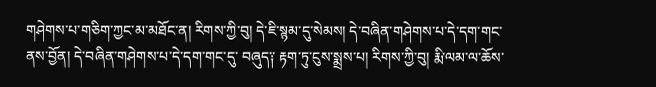གཤེགས་པ་གཅིག་ཀྱང་མ་མཐོང་ན། རིགས་ཀྱི་བུ། དེ་ཇི་སྙམ་དུ་སེམས། དེ་བཞིན་གཤེགས་པ་དེ་དག་གང་ནས་བྱོན། དེ་བཞིན་གཤེགས་པ་དེ་དག་གང་དུ་ བཞུད༑ རྟག་ཏུ་ངུས་སྨྲས་པ། རིགས་ཀྱི་བུ། རྨི་ལམ་ལ་ཆོས་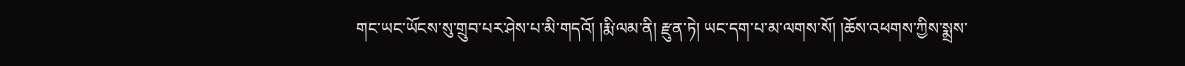གང་ཡང་ཡོངས་སུ་གྲུབ་པར་ཤེས་པ་མི་གདའོ། །རྨི་ལམ་ནི། རྫུན་ཏེ། ཡང་དག་པ་མ་ལགས་སོ། །ཆོས་འཕགས་ཀྱིས་སྨྲས་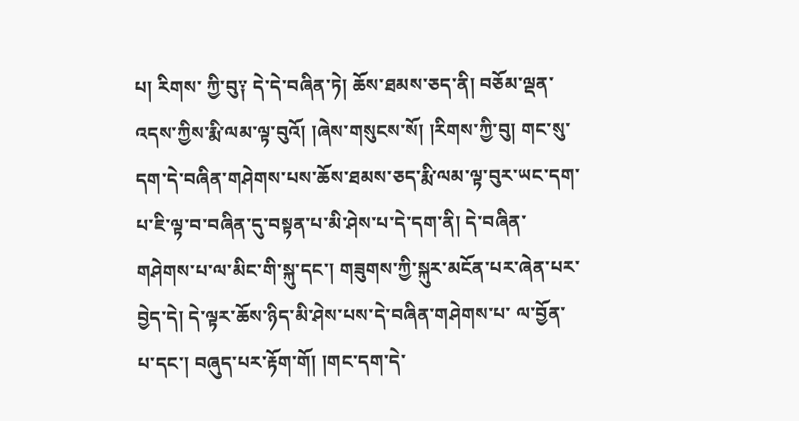པ། རིགས་ ཀྱི་བུ༑ དེ་དེ་བཞིན་ཏེ། ཆོས་ཐམས་ཅད་ནི། བཅོམ་ལྡན་འདས་ཀྱིས་རྨི་ལམ་ལྟ་བུའོ། །ཞེས་གསུངས་སོ། །རིགས་ཀྱི་བུ། གང་སུ་དག་དེ་བཞིན་གཤེགས་པས་ཆོས་ཐམས་ཅད་རྨི་ལམ་ལྟ་བུར་ཡང་དག་ པ་ཇི་ལྟ་བ་བཞིན་དུ་བསྟན་པ་མི་ཤེས་པ་དེ་དག་ནི། དེ་བཞིན་གཤེགས་པ་ལ་མིང་གི་སྐུ་དང་། གཟུགས་ཀྱི་སྐུར་མངོན་པར་ཞེན་པར་བྱེད་དེ། དེ་ལྟར་ཆོས་ཉིད་མི་ཤེས་པས་དེ་བཞིན་གཤེགས་པ་ ལ་བྱོན་པ་དང་། བཞུད་པར་རྟོག་གོ། །གང་དག་དེ་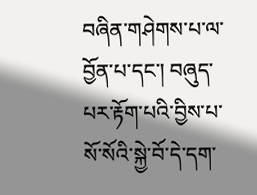བཞིན་གཤེགས་པ་ལ་བྱོན་པ་དང་། བཞུད་པར་རྟོག་པའི་བྱིས་པ་སོ་སོའི་སྐྱེ་བོ་དེ་དག་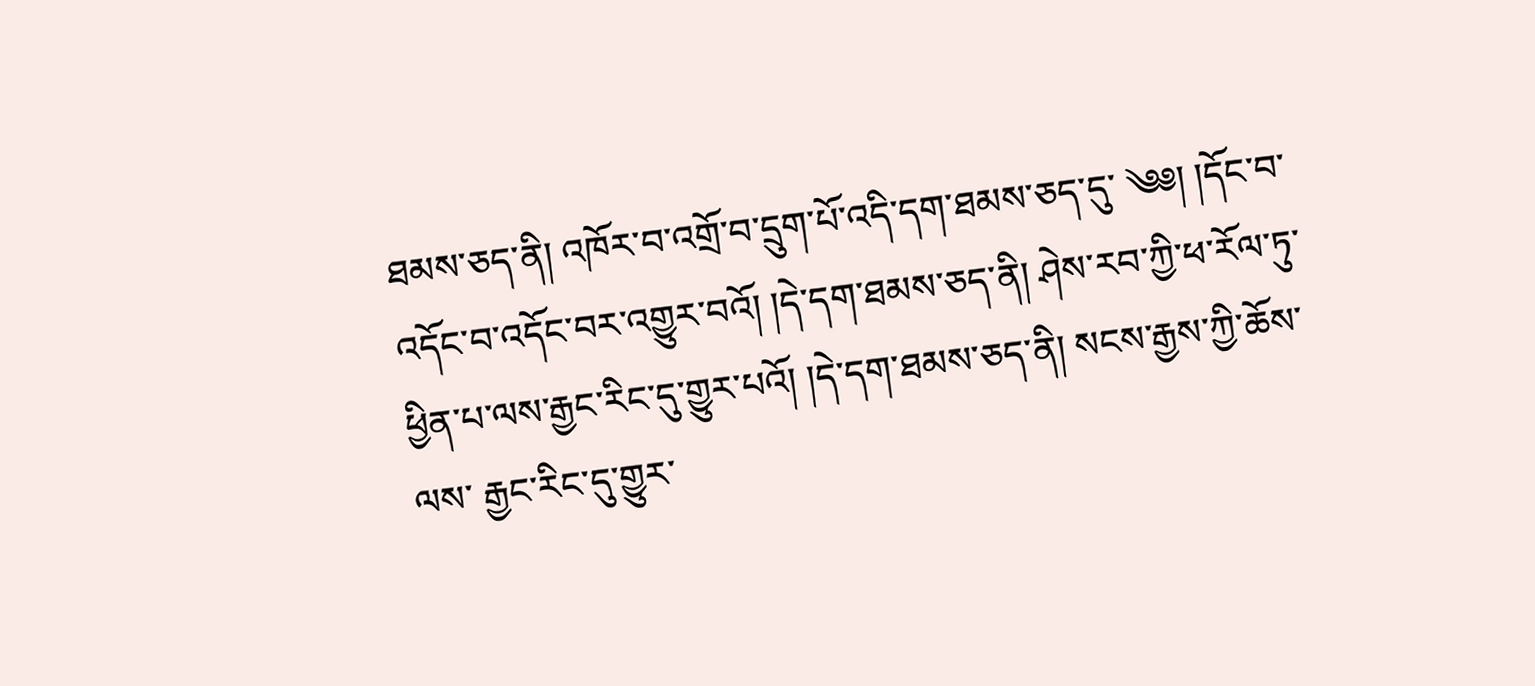ཐམས་ཅད་ནི། འཁོར་བ་འགྲོ་བ་དྲུག་པོ་འདི་དག་ཐམས་ཅད་དུ་ ༄༅། །དོང་བ་འདོང་བ་འདོང་བར་འགྱུར་བའོ། །དེ་དག་ཐམས་ཅད་ནི། ཤེས་རབ་ཀྱི་ཕ་རོལ་ཏུ་ཕྱིན་པ་ལས་རྒྱང་རིང་དུ་གྱུར་པའོ། །དེ་དག་ཐམས་ཅད་ནི། སངས་རྒྱས་ཀྱི་ཆོས་ལས་ རྒྱང་རིང་དུ་གྱུར་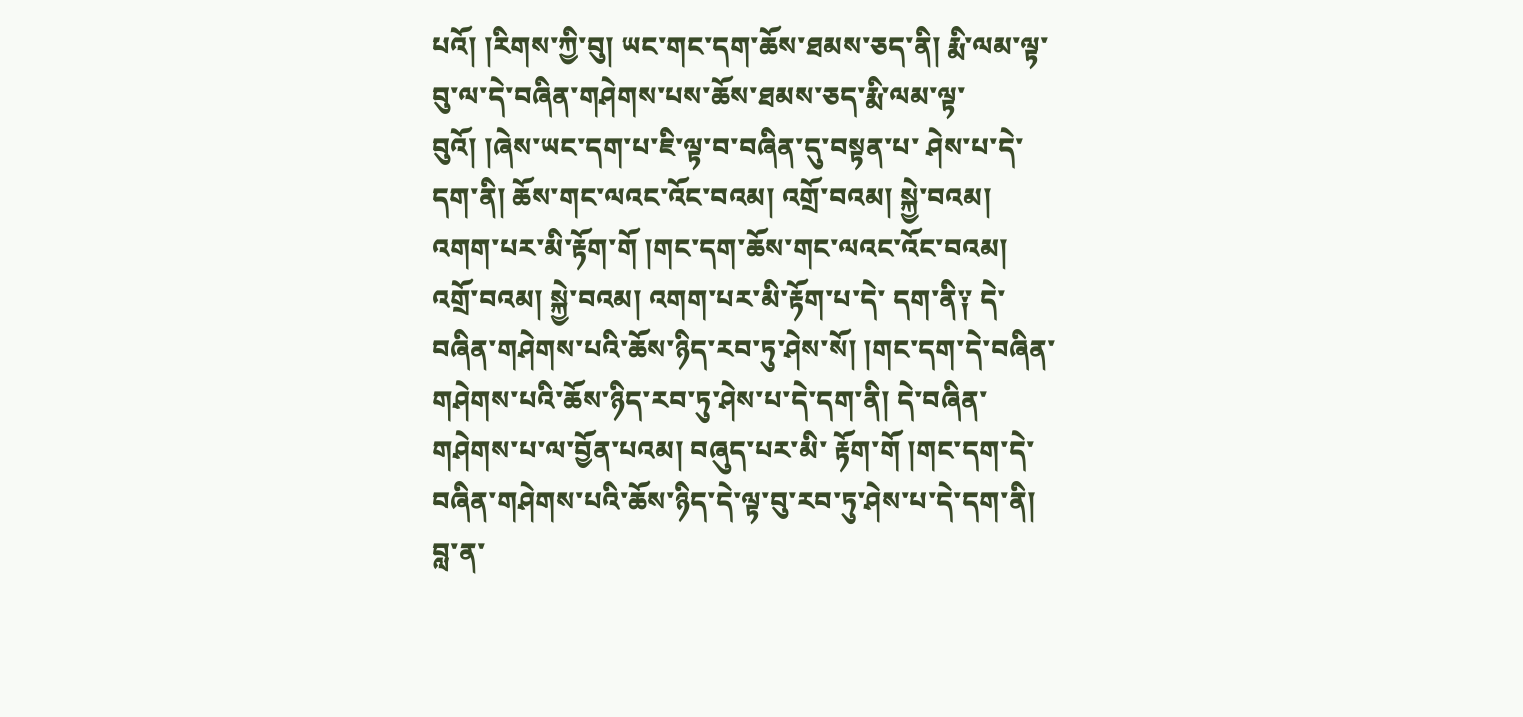པའོ། །རིགས་ཀྱི་བུ། ཡང་གང་དག་ཆོས་ཐམས་ཅད་ནི། རྨི་ལམ་ལྟ་བུ་ལ་དེ་བཞིན་གཤེགས་པས་ཆོས་ཐམས་ཅད་རྨི་ལམ་ལྟ་བུའོ། །ཞེས་ཡང་དག་པ་ཇི་ལྟ་བ་བཞིན་དུ་བསྟན་པ་ ཤེས་པ་དེ་དག་ནི། ཆོས་གང་ལའང་འོང་བའམ། འགྲོ་བའམ། སྐྱེ་བའམ། འགག་པར་མི་རྟོག་གོ །གང་དག་ཆོས་གང་ལའང་འོང་བའམ། འགྲོ་བའམ། སྐྱེ་བའམ། འགག་པར་མི་རྟོག་པ་དེ་ དག་ནི༑ དེ་བཞིན་གཤེགས་པའི་ཆོས་ཉིད་རབ་ཏུ་ཤེས་སོ། །གང་དག་དེ་བཞིན་གཤེགས་པའི་ཆོས་ཉིད་རབ་ཏུ་ཤེས་པ་དེ་དག་ནི། དེ་བཞིན་གཤེགས་པ་ལ་བྱོན་པའམ། བཞུད་པར་མི་ རྟོག་གོ །གང་དག་དེ་བཞིན་གཤེགས་པའི་ཆོས་ཉིད་དེ་ལྟ་བུ་རབ་ཏུ་ཤེས་པ་དེ་དག་ནི། བླ་ན་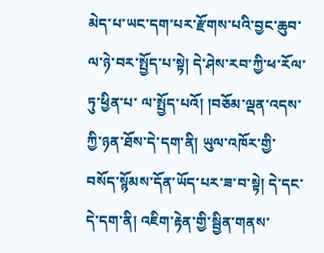མེད་པ་ཡང་དག་པར་རྫོགས་པའི་བྱང་ཆུབ་ལ་ཉེ་བར་སྤྱོད་པ་སྟེ། དེ་ཤེས་རབ་ཀྱི་ཕ་རོལ་ཏུ་ཕྱིན་པ་ ལ་སྤྱོད་པའོ། །བཅོམ་ལྡན་འདས་ཀྱི་ཉན་ཐོས་དེ་དག་ནི། ཡུལ་འཁོར་གྱི་བསོད་སྙོམས་དོན་ཡོད་པར་ཟ་བ་སྟེ། དེ་དང་དེ་དག་ནི། འཇིག་རྟེན་གྱི་སྦྱིན་གནས་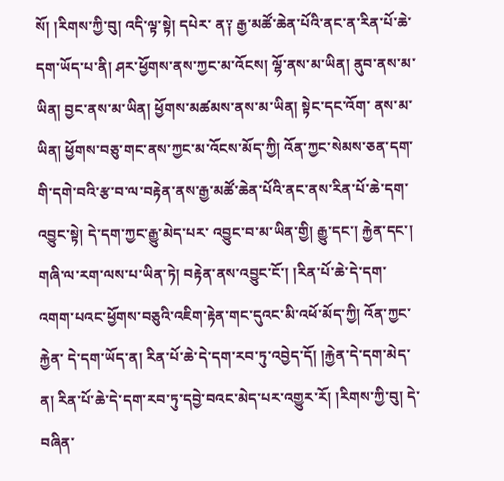སོ། །རིགས་ཀྱི་བུ། འདི་ལྟ་སྟེ། དཔེར་ ན༑ རྒྱ་མཚོ་ཆེན་པོའི་ནང་ན་རིན་པོ་ཆེ་དག་ཡོད་པ་ནི། ཤར་ཕྱོགས་ནས་ཀྱང་མ་འོངས། ལྷོ་ནས་མ་ཡིན། ནུབ་ནས་མ་ཡིན། བྱང་ནས་མ་ཡིན། ཕྱོགས་མཚམས་ནས་མ་ཡིན། སྟེང་དང་འོག་ ནས་མ་ཡིན། ཕྱོགས་བཅུ་གང་ནས་ཀྱང་མ་འོངས་མོད་ཀྱི། འོན་ཀྱང་སེམས་ཅན་དག་གི་དགེ་བའི་རྩ་བ་ལ་བརྟེན་ནས་རྒྱ་མཚོ་ཆེན་པོའི་ནང་ནས་རིན་པོ་ཆེ་དག་འབྱུང་སྟེ། དེ་དག་ཀྱང་རྒྱུ་མེད་པར་ འབྱུང་བ་མ་ཡིན་གྱི། རྒྱུ་དང་། རྐྱེན་དང་། གཞི་ལ་རག་ལས་པ་ཡིན་ཏེ། བརྟེན་ནས་འབྱུང་ངོ་། །རིན་པོ་ཆེ་དེ་དག་འགག་པའང་ཕྱོགས་བཅུའི་འཇིག་རྟེན་གང་དུའང་མི་འཕོ་མོད་ཀྱི། འོན་ཀྱང་རྐྱེན་ དེ་དག་ཡོད་ན། རིན་པོ་ཆེ་དེ་དག་རབ་ཏུ་འབྱེད་དོ། །རྐྱེན་དེ་དག་མེད་ན། རིན་པོ་ཆེ་དེ་དག་རབ་ཏུ་དབྱེ་བའང་མེད་པར་འགྱུར་རོ། །རིགས་ཀྱི་བུ། དེ་བཞིན་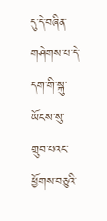དུ་དེ་བཞིན་གཤེགས་པ་དེ་དག་གི་སྐུ་ཡོངས་སུ་ གྲུབ་པའང་ཕྱོགས་བཅུའི་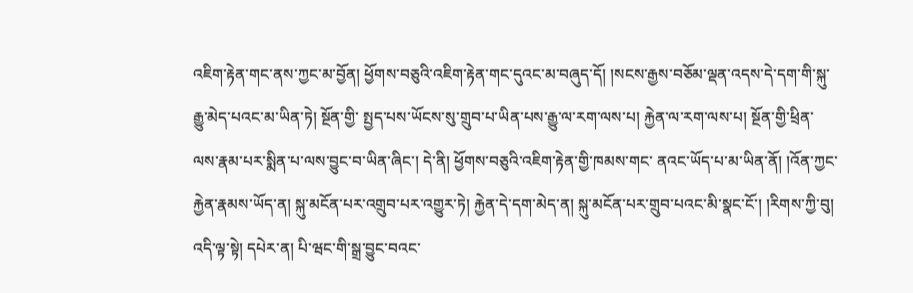འཇིག་རྟེན་གང་ནས་ཀྱང་མ་བྱོན། ཕྱོགས་བཅུའི་འཇིག་རྟེན་གང་དུའང་མ་བཞུད་དོ། །སངས་རྒྱས་བཅོམ་ལྡན་འདས་དེ་དག་གི་སྐུ་རྒྱུ་མེད་པའང་མ་ཡིན་ཏེ། སྔོན་གྱི་ སྤྱད་པས་ཡོངས་སུ་གྲུབ་པ་ཡིན་པས་རྒྱུ་ལ་རག་ལས་པ། རྐྱེན་ལ་རག་ལས་པ། སྔོན་གྱི་ཕྲིན་ལས་རྣམ་པར་སྨིན་པ་ལས་བྱུང་བ་ཡིན་ཞིང་། དེ་ནི། ཕྱོགས་བཅུའི་འཇིག་རྟེན་གྱི་ཁམས་གང་ ནའང་ཡོད་པ་མ་ཡིན་ནོ། །འོན་ཀྱང་རྐྱེན་རྣམས་ཡོད་ན། སྐུ་མངོན་པར་འགྲུབ་པར་འགྱུར་ཏེ། རྐྱེན་དེ་དག་མེད་ན། སྐུ་མངོན་པར་གྲུབ་པའང་མི་སྣང་ངོ་། །རིགས་ཀྱི་བུ། འདི་ལྟ་སྟེ། དཔེར་ན། པི་ཝང་གི་སྒྲ་བྱུང་བའང་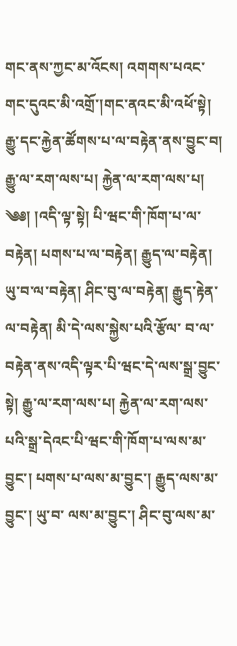གང་ནས་ཀྱང་མ་འོངས། འགགས་པའང་གང་དུའང་མི་འགྲོ་།གང་ནའང་མི་འཕོ་སྟེ། རྒྱུ་དང་རྐྱེན་ཚོགས་པ་ལ་བརྟེན་ནས་བྱུང་བ། རྒྱུ་ལ་རག་ལས་པ། རྐྱེན་ལ་རག་ལས་པ། ༄༅། །འདི་ལྟ་སྟེ། པི་ཝང་གི་ཁོག་པ་ལ་བརྟེན། པགས་པ་ལ་བརྟེན། རྒྱུད་ལ་བརྟེན། ཡུ་བ་ལ་བརྟེན། ཤིང་བུ་ལ་བརྟེན། རྒྱུད་རྟེན་ལ་བརྟེན། མི་དེ་ལས་སྐྱེས་པའི་རྩོལ་ བ་ལ་བརྟེན་ནས་འདི་ལྟར་པི་ཝང་དེ་ལས་སྒྲ་བྱུང་སྟེ། རྒྱུ་ལ་རག་ལས་པ། རྐྱེན་ལ་རག་ལས་པའི་སྒྲ་དེའང་པི་ཝང་གི་ཁོག་པ་ལས་མ་བྱུང་། པགས་པ་ལས་མ་བྱུང་། རྒྱུད་ལས་མ་བྱུང་། ཡུ་བ་ ལས་མ་བྱུང་། ཤིང་བུ་ལས་མ་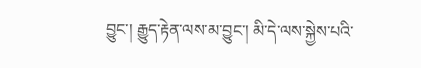བྱུང་། རྒྱུད་རྟེན་ལས་མ་བྱུང་། མི་དེ་ལས་སྐྱེས་པའི་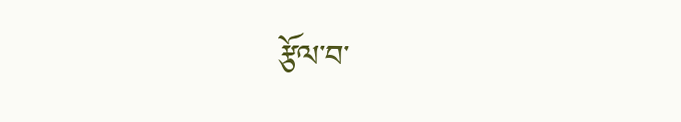རྩོལ་བ་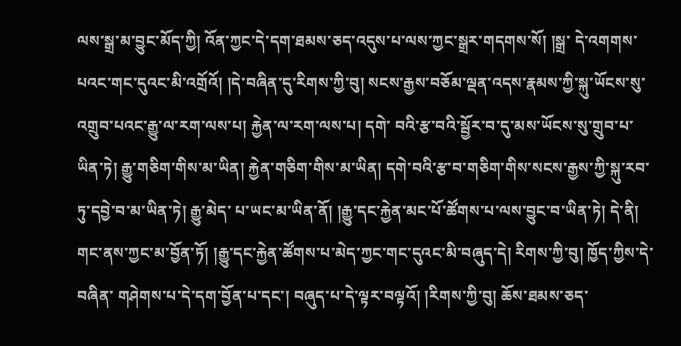ལས་སྒྲ་མ་བྱུང་མོད་ཀྱི། འོན་ཀྱང་དེ་དག་ཐམས་ཅད་འདུས་པ་ལས་ཀྱང་སྒྲར་གདགས་སོ། །སྒྲ་ དེ་འགགས་པའང་གང་དུའང་མི་འགྲོའོ། །དེ་བཞིན་དུ་རིགས་ཀྱི་བུ། སངས་རྒྱས་བཅོམ་ལྡན་འདས་རྣམས་ཀྱི་སྐུ་ཡོངས་སུ་འགྲུབ་པའང་རྒྱུ་ལ་རག་ལས་པ། རྐྱེན་ལ་རག་ལས་པ། དགེ་ བའི་རྩ་བའི་སྦྱོར་བ་དུ་མས་ཡོངས་སུ་གྲུབ་པ་ཡིན་ཏེ། རྒྱུ་གཅིག་གིས་མ་ཡིན། རྐྱེན་གཅིག་གིས་མ་ཡིན། དགེ་བའི་རྩ་བ་གཅིག་གིས་སངས་རྒྱས་ཀྱི་སྐུ་རབ་ཏུ་དབྱེ་བ་མ་ཡིན་ཏེ། རྒྱུ་མེད་ པ་ཡང་མ་ཡིན་ནོ། །རྒྱུ་དང་རྐྱེན་མང་པོ་ཚོགས་པ་ལས་བྱུང་བ་ཡིན་ཏེ། དེ་ནི། གང་ནས་ཀྱང་མ་བྱོན་ཏོ། །རྒྱུ་དང་རྐྱེན་ཚོགས་པ་མེད་ཀྱང་གང་དུའང་མི་བཞུད་དེ། རིགས་ཀྱི་བུ། ཁྱོད་ཀྱིས་དེ་བཞིན་ གཤེགས་པ་དེ་དག་བྱོན་པ་དང་། བཞུད་པ་དེ་ལྟར་བལྟའོ། །རིགས་ཀྱི་བུ། ཆོས་ཐམས་ཅད་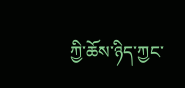ཀྱི་ཆོས་ཉིད་ཀྱང་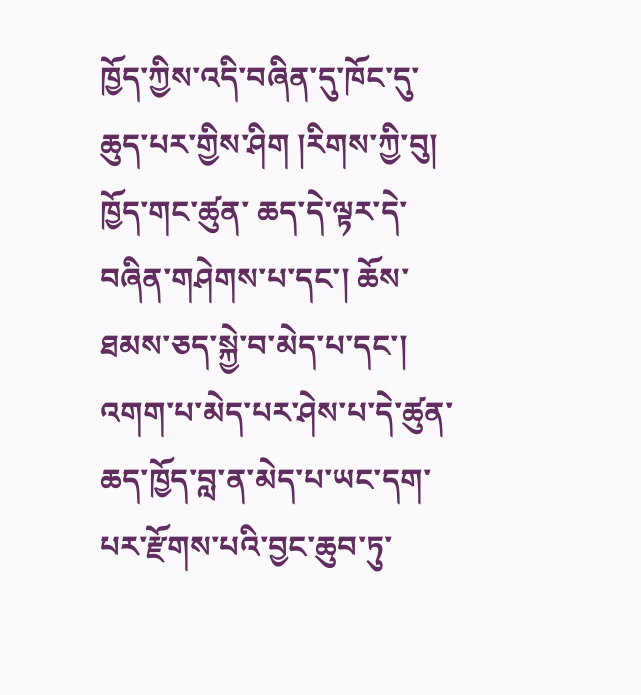ཁྱོད་ཀྱིས་འདི་བཞིན་དུ་ཁོང་དུ་ཆུད་པར་གྱིས་ཤིག །རིགས་ཀྱི་བུ། ཁྱོད་གང་ཚུན་ ཆད་དེ་ལྟར་དེ་བཞིན་གཤེགས་པ་དང་། ཆོས་ཐམས་ཅད་སྐྱེ་བ་མེད་པ་དང་། འགག་པ་མེད་པར་ཤེས་པ་དེ་ཚུན་ཆད་ཁྱོད་བླ་ན་མེད་པ་ཡང་དག་པར་རྫོགས་པའི་བྱང་ཆུབ་ཏུ་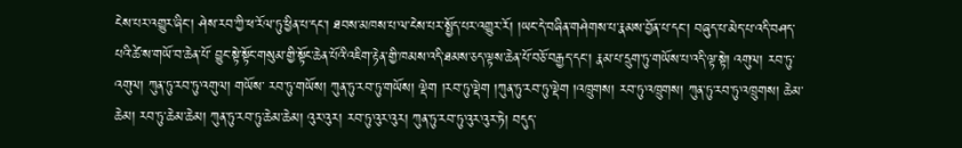ངེས་པར་འགྱུར་ཞིང་། ཤེས་རབ་ཀྱི་ཕ་རོལ་ཏུ་ཕྱིན་པ་དང་། ཐབས་མཁས་པ་ལ་ངེས་པར་སྤྱོད་པར་འགྱུར་རོ། །ཡང་དེ་བཞིན་གཤེགས་པ་རྣམས་བྱོན་པ་དང་། བཞུད་པ་མེད་པ་འདི་བཤད་པའི་ཚེ་ས་གཡོ་བ་ཆེན་པོ་ བྱུང་སྟེ་སྟོང་གསུམ་གྱི་སྟོང་ཆེན་པོའི་འཇིག་རྟེན་གྱི་ཁམས་འདི་ཐམས་ཅད་ལྟས་ཆེན་པོ་བཅོ་བརྒྱད་དང་། རྣམ་པ་དྲུག་ཏུ་གཡོས་པ་འདི་ལྟ་སྟེ། འགུལ། རབ་ཏུ་འགུལ། ཀུན་ཏུ་རབ་ཏུ་འགུལ། གཡོས་ རབ་ཏུ་གཡོས། ཀུན་ཏུ་རབ་ཏུ་གཡོས། ལྡེག །རབ་ཏུ་ལྡེག །ཀུན་ཏུ་རབ་ཏུ་ལྡེག །འཁྲུགས། རབ་ཏུ་འཁྲུགས། ཀུན་ཏུ་རབ་ཏུ་འཁྲུགས། ཆེམ་ཆེམ། རབ་ཏུ་ཆེམ་ཆེམ། ཀུན་ཏུ་རབ་ཏུ་ཆེམ་ཆེམ། འུར་འུར། རབ་ཏུ་འུར་འུར། ཀུན་ཏུ་རབ་ཏུ་འུར་འུར་ཏེ། བདུད་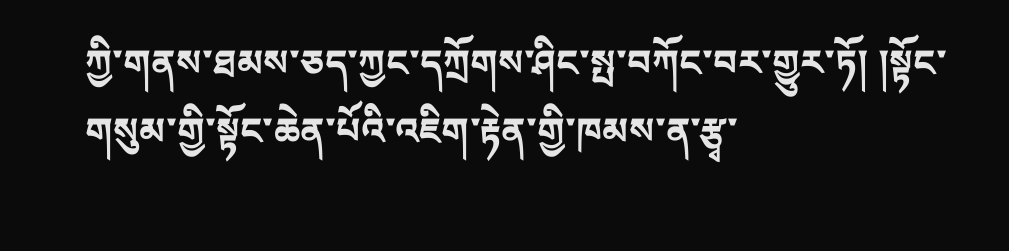ཀྱི་གནས་ཐམས་ཅད་ཀྱང་དཀྲོགས་ཤིང་སྤ་བཀོང་བར་གྱུར་ཏོ། །སྟོང་གསུམ་གྱི་སྟོང་ཆེན་པོའི་འཇིག་རྟེན་གྱི་ཁམས་ན་རྩྭ་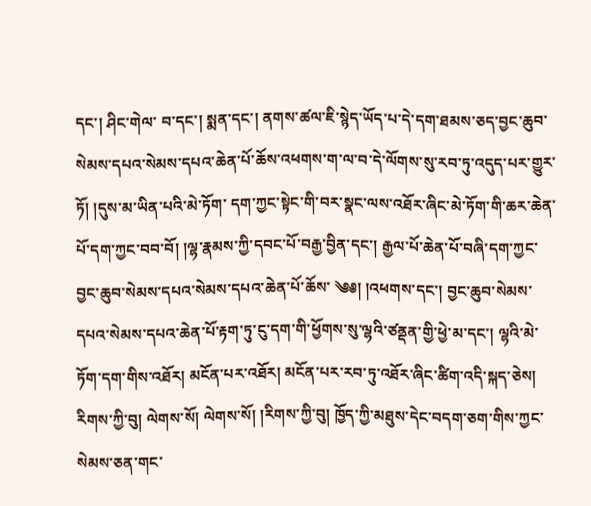དང་། ཤིང་གེལ་ བ་དང་། སྨན་དང་། ནགས་ཚལ་ཇི་སྙེད་ཡོད་པ་དེ་དག་ཐམས་ཅད་བྱང་ཆུབ་སེམས་དཔའ་སེམས་དཔའ་ཆེན་པོ་ཆོས་འཕགས་ག་ལ་བ་དེ་ལོགས་སུ་རབ་ཏུ་འདུད་པར་གྱུར་ཏོ། །དུས་མ་ཡིན་པའི་མེ་ཏོག་ དག་ཀྱང་སྟེང་གི་བར་སྣང་ལས་འཐོར་ཞིང་མེ་ཏོག་གི་ཆར་ཆེན་པོ་དག་ཀྱང་བབ་བོ། །ལྷ་རྣམས་ཀྱི་དབང་པོ་བརྒྱ་བྱིན་དང་། རྒྱལ་པོ་ཆེན་པོ་བཞི་དག་ཀྱང་བྱང་ཆུབ་སེམས་དཔའ་སེམས་དཔའ་ཆེན་པོ་ཆོས་ ༄༅། །འཕགས་དང་། བྱང་ཆུབ་སེམས་དཔའ་སེམས་དཔའ་ཆེན་པོ་རྟག་ཏུ་ངུ་དག་གི་ཕྱོགས་སུ་ལྷའི་ཙནྡན་གྱི་ཕྱེ་མ་དང་། ལྷའི་མེ་ཏོག་དག་གིས་འཐོར། མངོན་པར་འཐོར། མངོན་པར་རབ་ཏུ་འཐོར་ཞིང་ཚིག་འདི་སྐད་ཅེས། རིགས་ཀྱི་བུ། ལེགས་སོ། ལེགས་སོ། །རིགས་ཀྱི་བུ། ཁྱོད་ཀྱི་མཐུས་དེང་བདག་ཅག་གིས་ཀྱང་སེམས་ཅན་གང་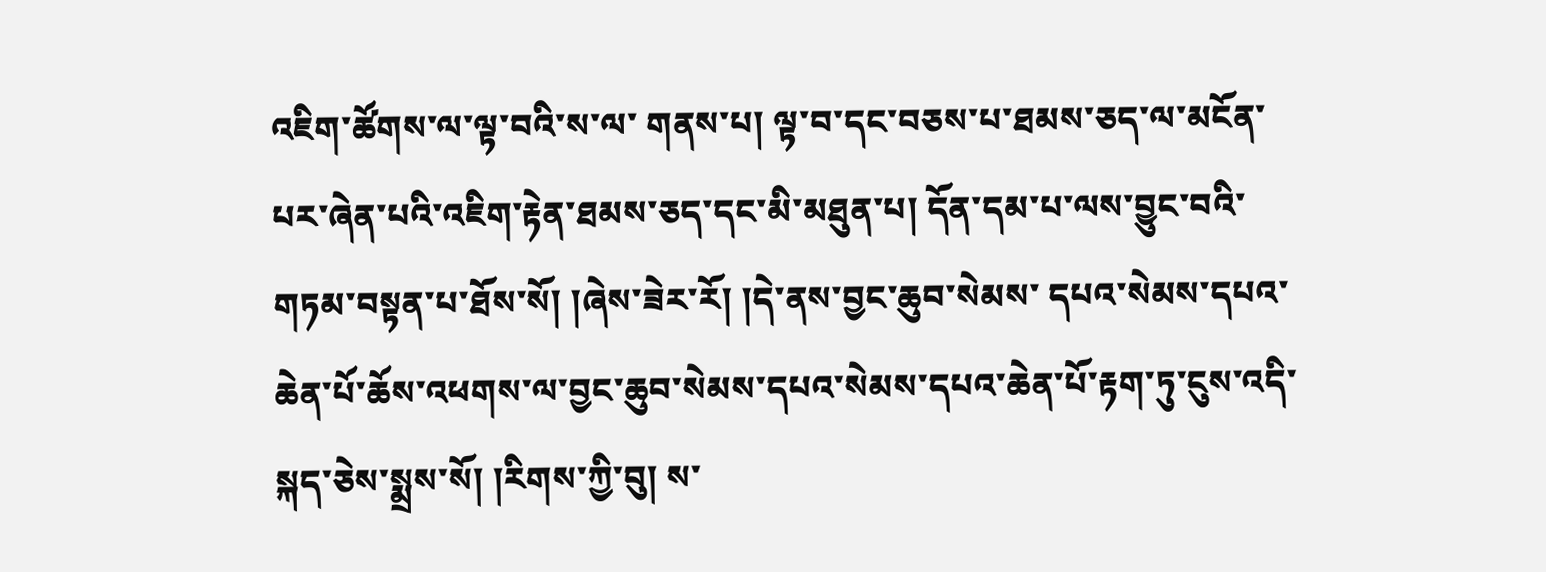འཇིག་ཚོགས་ལ་ལྟ་བའི་ས་ལ་ གནས་པ། ལྟ་བ་དང་བཅས་པ་ཐམས་ཅད་ལ་མངོན་པར་ཞེན་པའི་འཇིག་རྟེན་ཐམས་ཅད་དང་མི་མཐུན་པ། དོན་དམ་པ་ལས་བྱུང་བའི་གཏམ་བསྟན་པ་ཐོས་སོ། །ཞེས་ཟེར་རོ། །དེ་ནས་བྱང་ཆུབ་སེམས་ དཔའ་སེམས་དཔའ་ཆེན་པོ་ཆོས་འཕགས་ལ་བྱང་ཆུབ་སེམས་དཔའ་སེམས་དཔའ་ཆེན་པོ་རྟག་ཏུ་ངུས་འདི་སྐད་ཅེས་སྨྲས་སོ། །རིགས་ཀྱི་བུ། ས་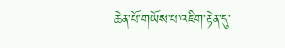ཆེན་པོ་གཡོས་པ་འཇིག་རྟེན་དུ་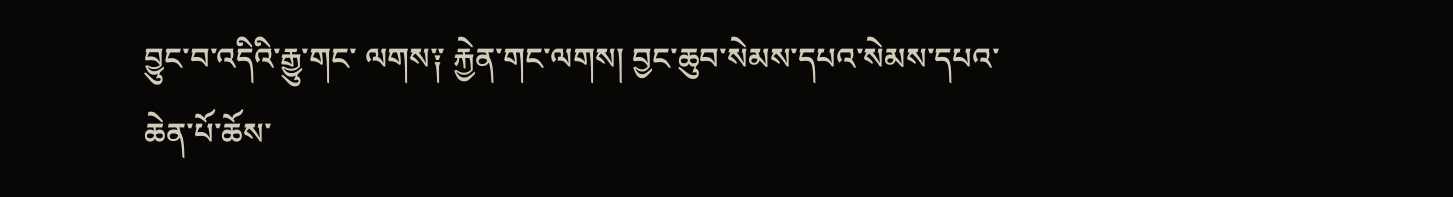བྱུང་བ་འདིའི་རྒྱུ་གང་ ལགས༑ རྐྱེན་གང་ལགས། བྱང་ཆུབ་སེམས་དཔའ་སེམས་དཔའ་ཆེན་པོ་ཆོས་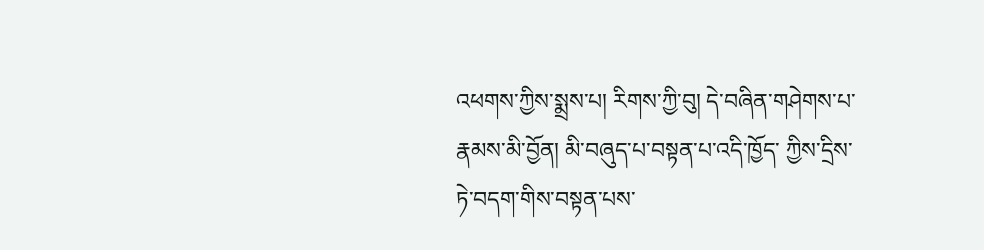འཕགས་ཀྱིས་སྨྲས་པ། རིགས་ཀྱི་བུ། དེ་བཞིན་གཤེགས་པ་རྣམས་མི་བྱོན། མི་བཞུད་པ་བསྟན་པ་འདི་ཁྱོད་ ཀྱིས་དྲིས་ཏེ་བདག་གིས་བསྟན་པས་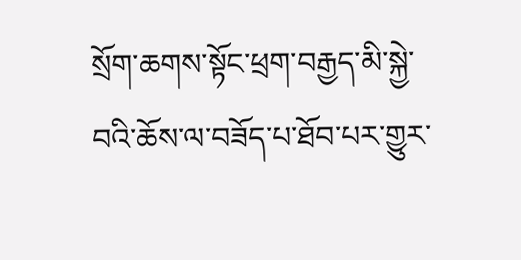སྲོག་ཆགས་སྟོང་ཕྲག་བརྒྱད་མི་སྐྱེ་བའི་ཆོས་ལ་བཟོད་པ་ཐོབ་པར་གྱུར་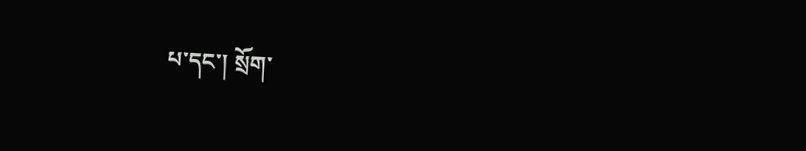པ་དང་། སྲོག་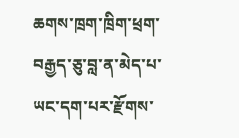ཆགས་ཁྲག་ཁྲིག་ཕྲག་བརྒྱད་ཅུ་བླ་ན་མེད་པ་ཡང་དག་པར་རྫོགས་